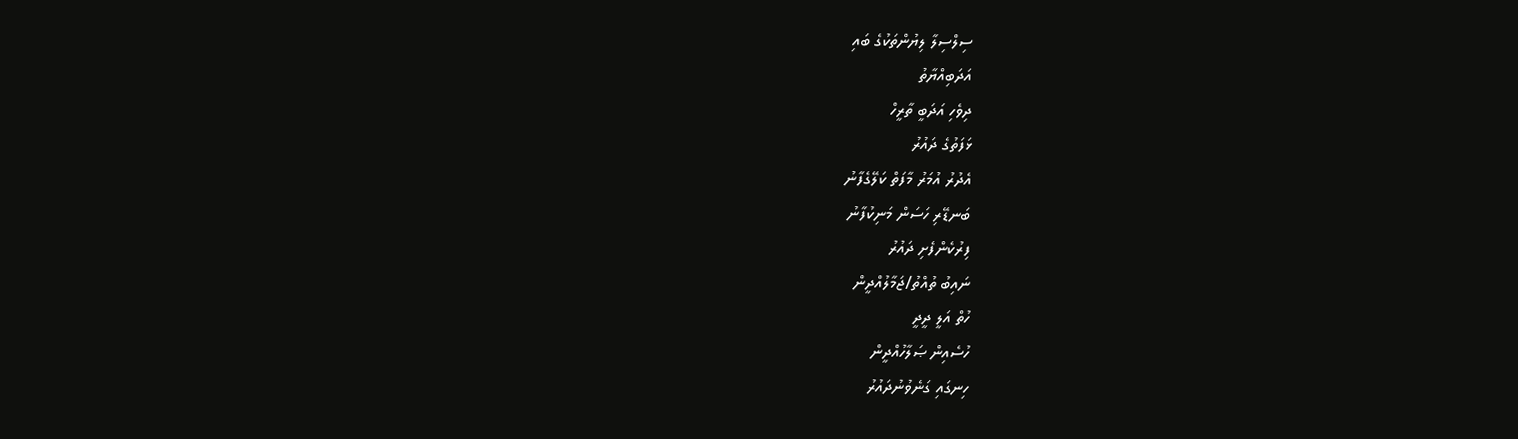ސިލްސިލާ ލިޔުންތަކުގެ ބައި
އަދަބިއްޔާތު
ދިވެހި އަދަބީ ތާރީހް
ޅަފަތުގެ ދައުރު
އެދުރު އުމަރު މާފަތް ކަލޭގެފާނު
ބަނޑޭރި ހަސަން މަނިކުފާނު
ފިރުކެންފެށި ދައުރު
ނައިބު ތުއްތު/ޖަމާލުއްދީން
ހުތް އަލީ ދީދީ
ހުސެއިން ޞަލާހުއްދީން
ހިނގައި ގަނެވުނުދައުރު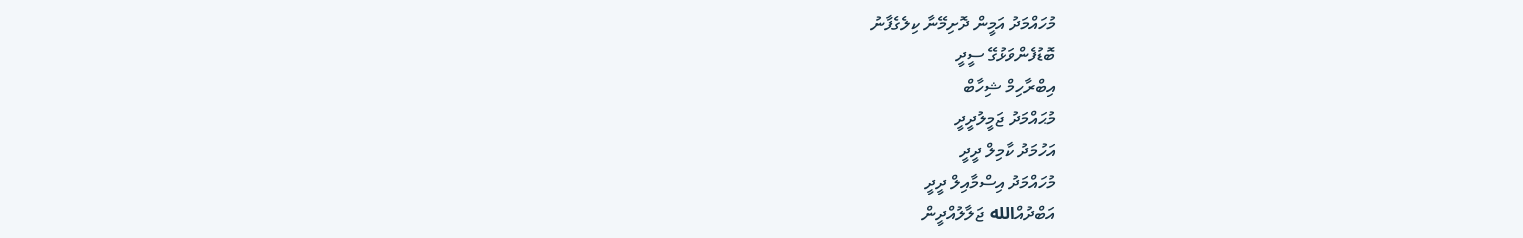މުހައްމަދު އަމީން ދޮށިމޭނާ ކިލެގެފާނު
ބޮޑުފެންވަޅުގޭ ސީދީ
އިބްރާހިމް ޝިހާބް
މުޙައްމަދު ޖަމީލުދީދީ
އަހުމަދު ކާމިލް ދީދީ
މުހައްމަދު އިސްމާއިލް ދީދީ
އަބްދުއްالله ޖަލާލުއްދީން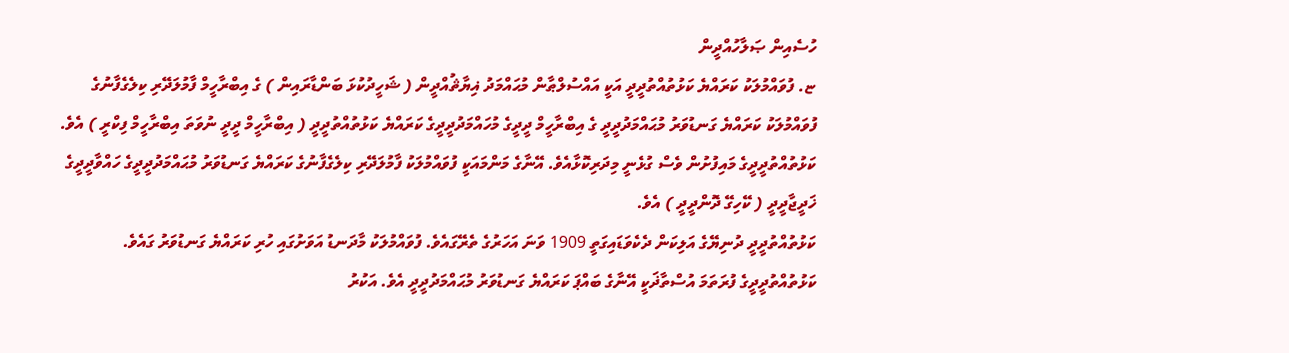ހުސެއިން ޞަލާހުއްދީން
ޏ. ފުވައްމުލަކު ކަރައްޔެ ކަޅުތުއްތުދީދީ އަކީ އައްސުލްޠާން މުޙައްމަދު ޣިޔާޘުއްދީން ( ޝަހީދުކުޅަ ބަންޑާރައިން ) ގެ އިބްރާހީމް ފާމުލަދޭރި ކިލެގެފާނުގެ ފުވައްމުލަކު ކަރައްޔެ ގަނޑުވަރު މުޙައްމަދުދީދީ ގެ އިބްރާހީމް ދީދީގެ މުހައްމަދުދީދީގެ ކަރައްޔެ ކަޅުތުއްތުދީދީ ( އިބްރާހީމް ދީދީ ނުވަތަ އިބްރާހީމް ފިކްރީ ) އެވެ. ކަޅުތުއްތުދީދީގެ މައިފުށުން ވެސް ގުޅެނީ މިދަރިކޮޅާއެވެ. އޭނާގެ މަންމައަކީ ފުވައްމުލަކު ފާމުލަދޭރި ކިލެގެފާނުގެ ކަރައްޔެ ގަނޑުވަރު މުޙައްމަދުދީދީގެ ހައްވާދީދީގެ ޚަދީޖާދީދީ ( ކޭހިގޭ ދޮންދީދީ ) އެވެ.
ކަޅުތުއްތުދީދީ ދުނިޔޭގެ އަލިކަން ދެކެވަޑައިގަތީ 1909 ވަނަ އަހަރުގެ ތެރޭގައެވެ. ފުވައްމުލަކު މާދަނޑު އަވަށުގައި ހުރި ކަރައްޔެ ގަނޑުވަރު ގައެވެ.
ކަޅުތުއްތުދީދީގެ ފުރަތަމަ އުސްތާޛަކީ އޭނާގެ ބައްޕަ ކަރައްޔެ ގަނޑުވަރު މުޙައްމަދުދީދީ އެވެ. އަކުރު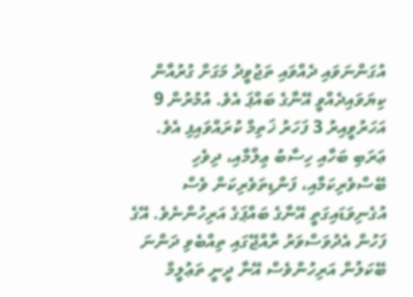އުގަންނަވައި ދެއްވައި ތަޖުވީދު މަގަށް ގުރުއާން ކިޔަވައިދެއްވީ އޭނާގެ ބައްޕަ އެވެ. އުމުރުން 9 އަހަރުވީއިރު 3 ފަހަރު ޚަތިމް ކުރައްވައިފި އެވެ. ޢަރަބި ބަހާއި ހިސާބު ޢިލްމާއި، ދިވެހި ބޭސްވެރިކަމާއި، ފަންޑިތަވެރިކަން ވެސް އުގެނިވަޑައިގަތީ އޭނާގެ ބައްޕަގެ އަރިހުންނެވެ. އޭގެ ފަހުން އެދުވަސްވަރު ރާއްޖޭގައި ތިއްބެވި ދަންނަ ބޭކަލުން އަރިހުންވެސް އޭނާ ދީނީ ތަޢުލީމް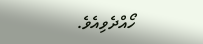ހޯއްދެވިއެވެ.